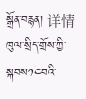སྒྲོན་བརྙན། 详情
ཁུལ་སྲིད་གྲོས་ཀྱི་སྐབས༡༤བའི་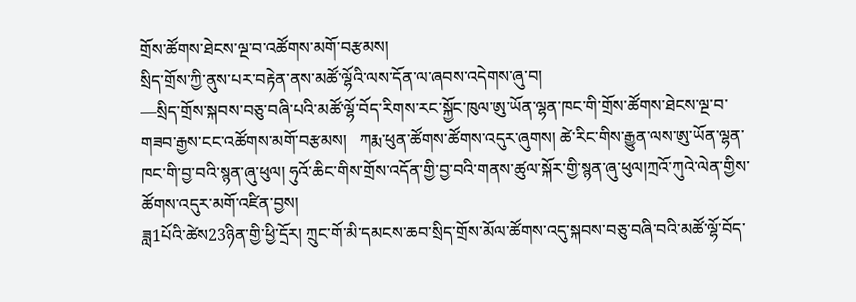གྲོས་ཚོགས་ཐེངས་ལྔ་བ་འཚོགས་མགོ་བརྩམས།
སྲིད་གྲོས་ཀྱི་ནུས་པར་བརྟེན་ནས་མཚོ་ལྷོའི་ལས་དོན་ལ་ཞབས་འདེགས་ཞུ་བ།
—སྲིད་གྲོས་སྐབས་བཅུ་བཞི་པའི་མཚོ་ལྷོ་བོད་རིགས་རང་སྐྱོང་ཁུལ་ཨུ་ཡོན་ལྷན་ཁང་གི་གྲོས་ཚོགས་ཐེངས་ལྔ་བ་གཟབ་རྒྱས་ངང་འཚོགས་མགོ་བརྩམས།   ཀརྨ་ཕུན་ཚོགས་ཚོགས་འདུར་ཞུགས། ཚེ་རིང་གིས་རྒྱུན་ལས་ཨུ་ཡོན་ལྷན་ཁང་གི་བྱ་བའི་སྙན་ཞུ་ཕུལ། ཧུའོ་ཆིང་གིས་གྲོས་འདོན་གྱི་བྱ་བའི་གནས་ཚུལ་སྐོར་གྱི་སྙན་ཞུ་ཕུལ།ཀྲའོ་ཀུའེ་ལེན་གྱིས་ཚོགས་འདུར་མགོ་འཛིན་བྱས།
ཟླ1པོའི་ཚེས23ཉིན་གྱི་ཕྱི་དྲོར། ཀྲུང་གོ་མི་དམངས་ཆབ་སྲིད་གྲོས་མོལ་ཚོགས་འདུ་སྐབས་བཅུ་བཞི་བའི་མཚོ་ལྷོ་བོད་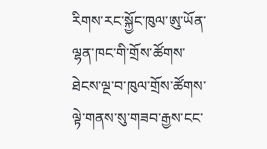རིགས་རང་སྐྱོང་ཁུལ་ཨུ་ཡོན་ལྷན་ཁང་གི་གྲོས་ཚོགས་ཐེངས་ལྔ་བ་ཁུལ་གྲོས་ཚོགས་ལྟེ་གནས་སུ་གཟབ་རྒྱས་ངང་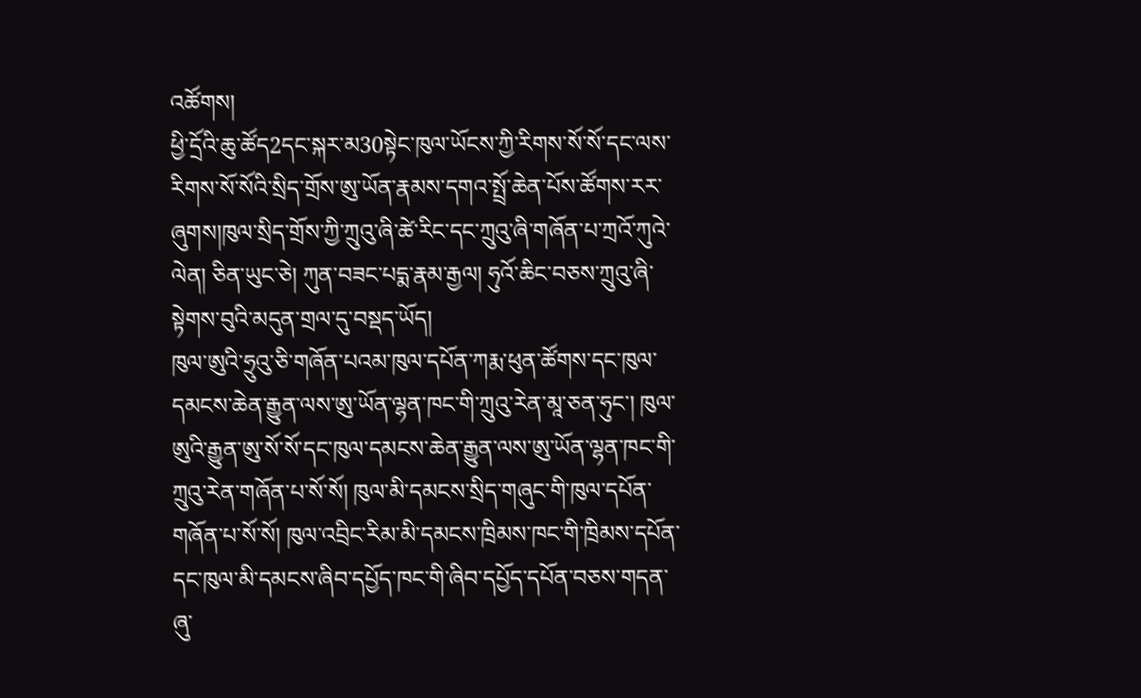འཚོགས།
ཕྱི་དྲོའི་ཆུ་ཚོད2དང་སྐར་མ30སྟེང་ཁུལ་ཡོངས་ཀྱི་རིགས་སོ་སོ་དང་ལས་རིགས་སོ་སོའི་སྲིད་གྲོས་ཨུ་ཡོན་རྣམས་དགའ་སྤྲོ་ཆེན་པོས་ཚོགས་རར་ཞུགས།ཁུལ་སྲིད་གྲོས་ཀྱི་ཀྲུའུ་ཞི་ཚེ་རིང་དང་ཀྲུའུ་ཞི་གཞོན་པ་ཀྲའོ་ཀུའེ་ལེན། ཅིན་ཡུང་ཅེ། ཀུན་བཟང་པདྨ་རྣམ་རྒྱལ། ཧུའོ་ཆིང་བཅས་ཀྲུའུ་ཞི་སྟེགས་བུའི་མདུན་གྲལ་དུ་བསྡད་ཡོད།
ཁུལ་ཨུའི་ཧྲུའུ་ཅི་གཞོན་པའམ་ཁུལ་དཔོན་ཀརྨ་ཕུན་ཚོགས་དང་ཁུལ་དམངས་ཆེན་རྒྱུན་ལས་ཨུ་ཡོན་ལྷན་ཁང་གི་ཀྲུའུ་རེན་མཱ་ཅན་ཧུང་། ཁུལ་ཨུའི་རྒྱུན་ཨུ་སོ་སོ་དང་ཁུལ་དམངས་ཆེན་རྒྱུན་ལས་ཨུ་ཡོན་ལྷན་ཁང་གི་ཀྲུའུ་རེན་གཞོན་པ་སོ་སོ། ཁུལ་མི་དམངས་སྲིད་གཞུང་གི་ཁུལ་དཔོན་གཞོན་པ་སོ་སོ། ཁུལ་འབྲིང་རིམ་མི་དམངས་ཁྲིམས་ཁང་གི་ཁྲིམས་དཔོན་དང་ཁུལ་མི་དམངས་ཞིབ་དཔྱོད་ཁང་གི་ཞིབ་དཔྱོད་དཔོན་བཅས་གདན་ཞུ་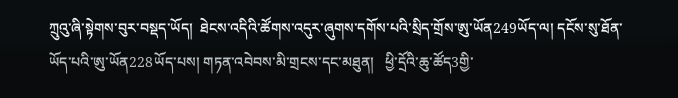ཀྲུའུ་ཞི་སྟེགས་བུར་བསྡད་ཡོད།  ཐེངས་འདིའི་ཚོགས་འདུར་ཞུགས་དགོས་པའི་སྲིད་གྲོས་ཨུ་ཡོན249ཡོད་ལ། དངོས་སུ་ཐོན་ཡོད་པའི་ཨུ་ཡོན228ཡོད་པས། གཏན་འབེབས་མི་གྲངས་དང་མཐུན།   ཕྱི་དྲོའི་ཆུ་ཚོད3གྱི་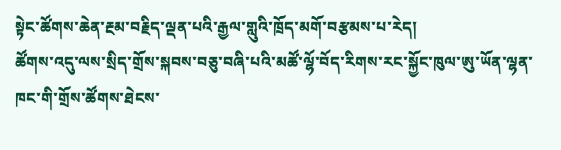སྟེང་ཚོགས་ཆེན་རྔམ་བརྗིད་ལྡན་པའི་རྒྱལ་གླུའི་ཁྲོད་མགོ་བརྩམས་པ་རེད།
ཚོགས་འདུ་ལས་སྲིད་གྲོས་སྐབས་བཅུ་བཞི་པའི་མཚོ་ལྷོ་བོད་རིགས་རང་སྐྱོང་ཁུལ་ཨུ་ཡོན་ལྷན་ཁང་གི་གྲོས་ཚོགས་ཐེངས་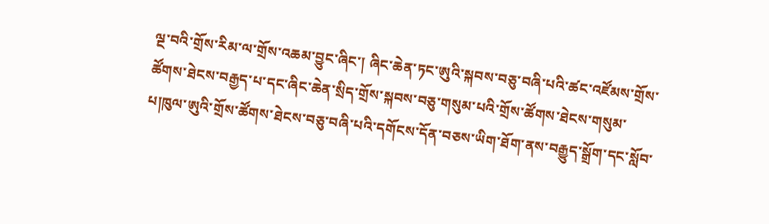ལྔ་བའི་གྲོས་རིམ་ལ་གྲོས་འཆམ་བྱུང་ཞིང་། ཞིང་ཆེན་ཏང་ཨུའི་སྐབས་བཅུ་བཞི་པའི་ཚང་འཛོམས་གྲོས་ཚོགས་ཐེངས་བརྒྱད་པ་དང་ཞིང་ཆེན་སྲིད་གྲོས་སྐབས་བཅུ་གསུམ་པའི་གྲོས་ཚོགས་ཐེངས་གསུམ་པ།ཁུལ་ཨུའི་གྲོས་ཚོགས་ཐེངས་བཅུ་བཞི་པའི་དགོངས་དོན་བཅས་ཡིག་ཐོག་ནས་བརྒྱུད་སྒྲོག་དང་སློབ་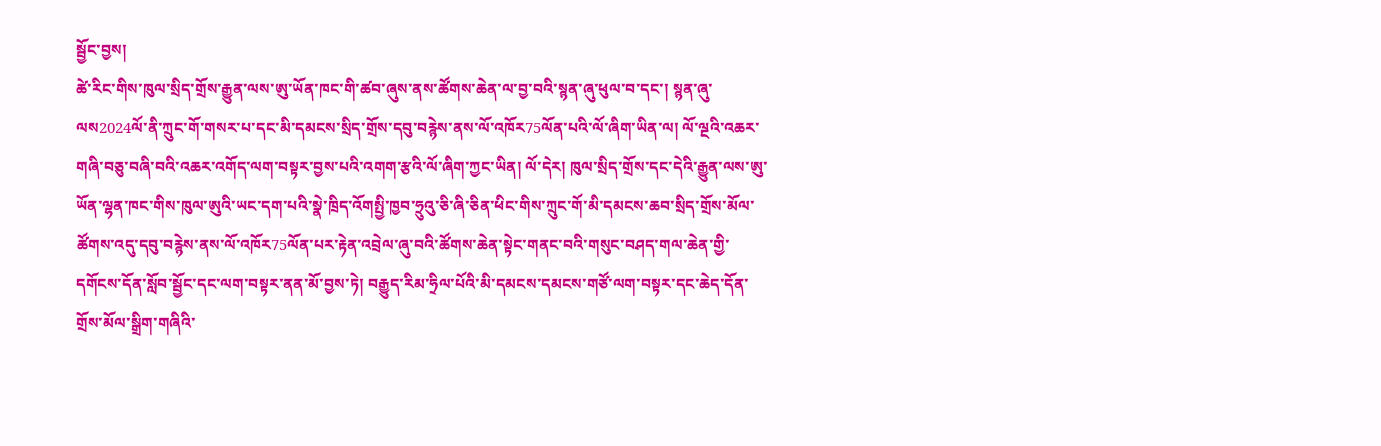སྦྱོང་བྱས།
ཚེ་རིང་གིས་ཁུལ་སྲིད་གྲོས་རྒྱུན་ལས་ཨུ་ཡོན་ཁང་གི་ཚབ་ཞུས་ནས་ཚོགས་ཆེན་ལ་བྱ་བའི་སྙན་ཞུ་ཕུལ་བ་དང་། སྙན་ཞུ་ལས2024ལོ་ནི་ཀྲུང་གོ་གསར་པ་དང་མི་དམངས་སྲིད་གྲོས་དབུ་བརྙེས་ནས་ལོ་འཁོར75ལོན་པའི་ལོ་ཞིག་ཡིན་ལ། ལོ་ལྔའི་འཆར་གཞི་བཅུ་བཞི་བའི་འཆར་འགོད་ལག་བསྟར་བྱས་པའི་འགག་རྩའི་ལོ་ཞིག་ཀྱང་ཡིན། ལོ་དེར། ཁུལ་སྲིད་གྲོས་དང་དེའི་རྒྱུན་ལས་ཨུ་ཡོན་ལྷན་ཁང་གིས་ཁུལ་ཨུའི་ཡང་དག་པའི་སྣེ་ཁྲིད་འོགསྤྱི་ཁྱབ་ཧྲུའུ་ཅི་ཞི་ཅིན་ཕིང་གིས་ཀྲུང་གོ་མི་དམངས་ཆབ་སྲིད་གྲོས་མོལ་ཚོགས་འདུ་དབུ་བརྙེས་ནས་ལོ་འཁོར75ལོན་པར་རྟེན་འབྲེལ་ཞུ་བའི་ཚོགས་ཆེན་སྟེང་གནང་བའི་གསུང་བཤད་གལ་ཆེན་གྱི་དགོངས་དོན་སློབ་སྦྱོང་དང་ལག་བསྟར་ནན་མོ་བྱས་ཏེ། བརྒྱུད་རིམ་ཧྲིལ་པོའི་མི་དམངས་དམངས་གཙོ་ལག་བསྟར་དང་ཆེད་དོན་གྲོས་མོལ་སྒྲིག་གཞིའི་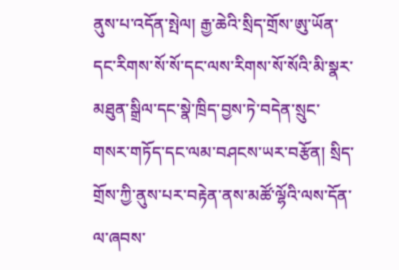ནུས་པ་འདོན་སྤེལ། རྒྱ་ཆེའི་སྲིད་གྲོས་ཨུ་ཡོན་དང་རིགས་སོ་སོ་དང་ལས་རིགས་སོ་སོའི་མི་སྣར་མཐུན་སྒྲིལ་དང་སྣེ་ཁྲིད་བྱས་ཏེ་བདེན་སྲུང་གསར་གཏོད་དང་ལམ་བཤངས་ཡར་བརྩོན། སྲིད་གྲོས་ཀྱི་ནུས་པར་བརྟེན་ནས་མཚོ་ལྷོའི་ལས་དོན་ལ་ཞབས་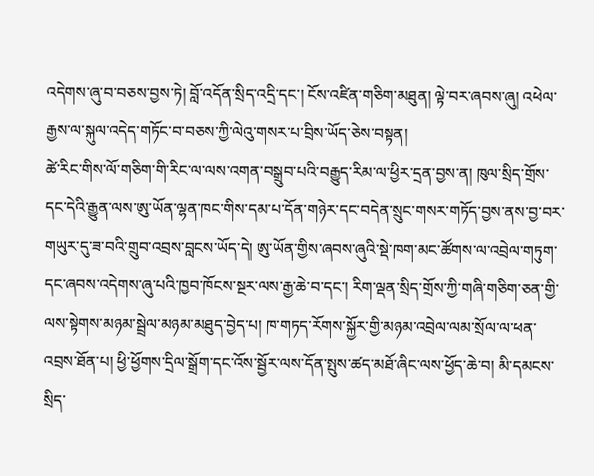འདེགས་ཞུ་བ་བཅས་བྱས་ཏེ། བློ་འདོན་སྲིད་འདྲི་དང་། ངོས་འཛིན་གཅིག་མཐུན། ལྟེ་བར་ཞབས་ཞུ། འཕེལ་རྒྱས་ལ་སྐུལ་འདེད་གཏོང་བ་བཅས་ཀྱི་ལེའུ་གསར་པ་བྲིས་ཡོད་ཅེས་བསྟན།
ཚེ་རིང་གིས་ལོ་གཅིག་གི་རིང་ལ་ལས་འགན་བསྒྲུབ་པའི་བརྒྱུད་རིམ་ལ་ཕྱིར་དྲན་བྱས་ན། ཁུལ་སྲིད་གྲོས་དང་དེའི་རྒྱུན་ལས་ཨུ་ཡོན་ལྷན་ཁང་གིས་དམ་པ་དོན་གཉེར་དང་བདེན་སྲུང་གསར་གཏོད་བྱས་ནས་བྱ་བར་གཡུར་དུ་ཟ་བའི་གྲུབ་འབྲས་བླངས་ཡོད་དེ། ཨུ་ཡོན་གྱིས་ཞབས་ཞུའི་སྡེ་ཁག་མང་ཚོགས་ལ་འབྲེལ་གཏུག་དང་ཞབས་འདེགས་ཞུ་པའི་ཁྱབ་ཁོངས་སྔར་ལས་རྒྱ་ཆེ་བ་དང་། རིག་ལྡན་སྲིད་གྲོས་ཀྱི་གཞི་གཅིག་ཅན་གྱི་ལས་སྟེགས་མཉམ་སྦྲེལ་མཉམ་མཐུད་བྱེད་པ། ཁ་གཏད་རོགས་སྐྱོར་གྱི་མཉམ་འབྲེལ་ལམ་སྲོལ་ལ་ཕན་འབྲས་ཐོན་པ། ཕྱི་ཕྱོགས་དྲིལ་སྒྲོག་དང་འོས་སྦྱོར་ལས་དོན་སྤུས་ཚད་མཐོ་ཞིང་ལས་ཕྱོད་ཆེ་བ། མི་དམངས་སྲིད་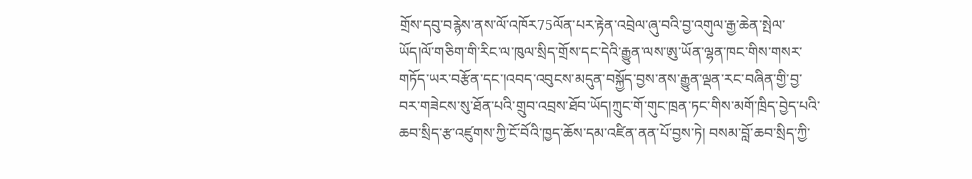གྲོས་དབུ་བརྙེས་ནས་ལོ་འཁོར75ལོན་པར་རྟེན་འབྲེལ་ཞུ་བའི་བྱ་འགུལ་རྒྱ་ཆེན་སྤེལ་ཡོད།ལོ་གཅིག་གི་རིང་ལ་ཁུལ་སྲིད་གྲོས་དང་དེའི་རྒྱུན་ལས་ཨུ་ཡོན་ལྷན་ཁང་གིས་གསར་གཏོད་ཡར་བརྩོན་དང་།འབད་འབུངས་མདུན་བསྐྱོད་བྱས་ནས་རྒྱུན་ལྡན་རང་བཞིན་གྱི་བྱ་བར་གཟེངས་སུ་ཐོན་པའི་གྲུབ་འབྲས་ཐོབ་ཡོད།ཀྲུང་གོ་གུང་ཁྲན་ཏང་གིས་མགོ་ཁྲིད་བྱེད་པའི་ཆབ་སྲིད་རྩ་འཛུགས་ཀྱི་ངོ་བོའི་ཁྱད་ཆོས་དམ་འཛིན་ནན་པོ་བྱས་ཏེ། བསམ་བློ་ཆབ་སྲིད་ཀྱི་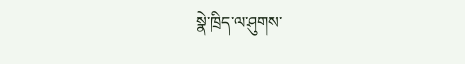སྣེ་ཁྲིད་ལ་ཤུགས་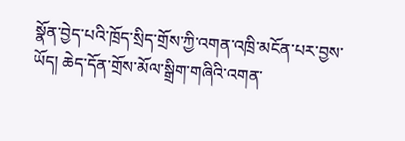སྣོན་བྱེད་པའི་ཁྲོད་སྲིད་གྲོས་ཀྱི་འགན་འཁྲི་མངོན་པར་བྱས་ཡོད། ཆེད་དོན་གྲོས་མོལ་སྒྲིག་གཞིའི་འགན་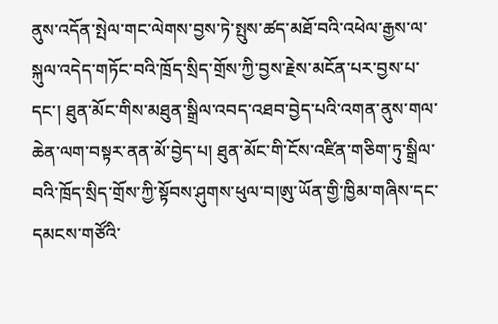ནུས་འདོན་སྤེལ་གང་ལེགས་བྱས་ཏེ་སྤུས་ཚད་མཐོ་བའི་འཕེལ་རྒྱས་ལ་སྐུལ་འདེད་གཏོང་བའི་ཁྲོད་སྲིད་གྲོས་ཀྱི་བྱས་རྗེས་མངོན་པར་བྱས་པ་དང་། ཐུན་མོང་གིས་མཐུན་སྒྲིལ་འབད་འཐབ་བྱེད་པའི་འགན་ནུས་གལ་ཆེན་ལག་བསྟར་ནན་མོ་བྱེད་པ། ཐུན་མོང་གི་ངོས་འཛིན་གཅིག་ཏུ་སྒྲིལ་བའི་ཁྲོད་སྲིད་གྲོས་ཀྱི་སྟོབས་ཤུགས་ཕུལ་བ།ཨུ་ཡོན་གྱི་ཁྱིམ་གཞིས་དང་དམངས་གཙོའི་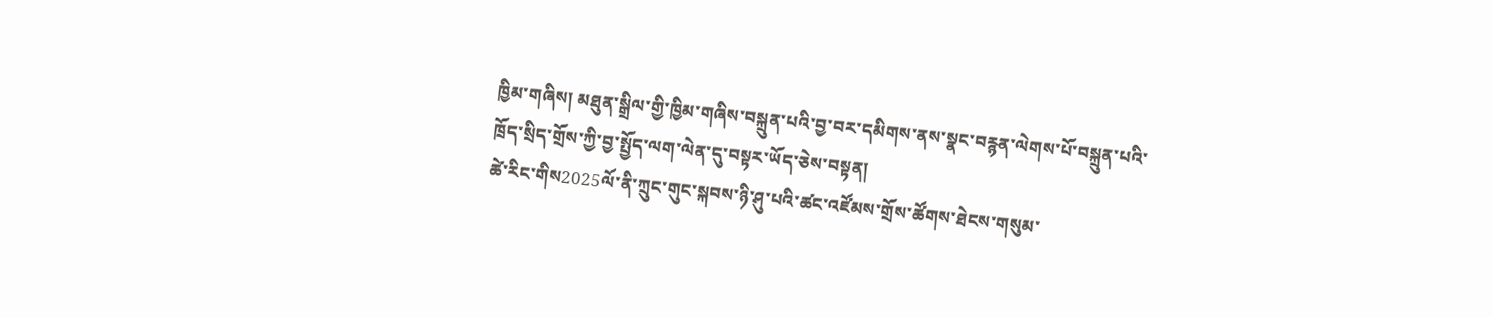ཁྱིམ་གཞིས། མཐུན་སྒྲིལ་གྱི་ཁྱིམ་གཞིས་བསྐྲུན་པའི་བྱ་བར་དམིགས་ནས་སྣང་བརྙན་ལེགས་པོ་བསྐྲུན་པའི་ཁྲོད་སྲིད་གྲོས་ཀྱི་བྱ་སྤྱོད་ལག་ལེན་དུ་བསྟར་ཡོད་ཅེས་བསྟན།
ཚེ་རིང་གིས2025ལོ་ནི་ཀྲུང་གུང་སྐབས་ཉི་ཤུ་པའི་ཚང་འཛོམས་གྲོས་ཚོགས་ཐེངས་གསུམ་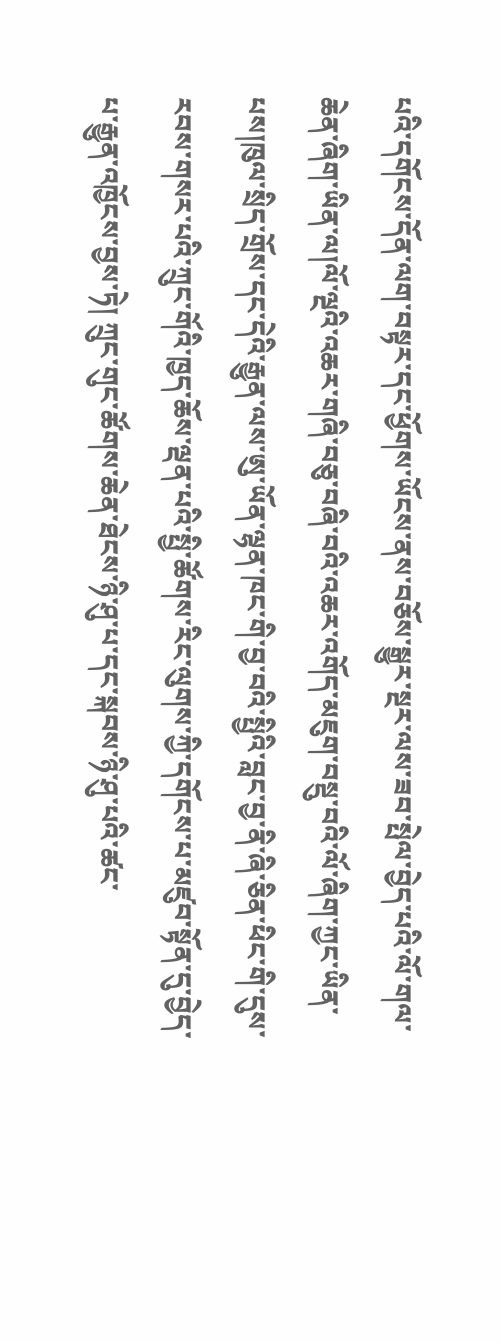པའི་དགོངས་དོན་ལག་བསྟར་དང་ཕྱོགས་ཡོངས་ནས་བཅོས་སྒྱུར་སྔར་ལས་ཟབ་སྤེལ་བྱེད་པའི་ལོ་གལ་ཆེན་ཞིག་ཡིན་ལ།ལོ་ལྔའི་འཆར་གཞི་བཅུ་བཞི་བའི་འཆར་འགོད་མཇུག་བསྡུ་བའི་ལོ་ཞིག་ཀྱང་ཡིན་པས།ཁུལ་སྲིད་གྲོས་དང་དེའི་རྒྱུན་ལས་ཨུ་ཡོན་ལྷན་ཁང་གི་བྱ་བའི་སྤྱིའི་བླང་བྱ་ནི་ཞི་ཅིན་ཕིང་གི་དུས་རབས་གསར་པའི་ཀྲུང་གོའི་ཁྱད་ཆོས་ལྡན་པའི་སྤྱི་ཚོགས་རིང་ལུགས་ཀྱི་དགོངས་པ་མཛུབ་སྟོན་དུ་བྱེད་པ་རྒྱུན་འཁྱོངས་བྱས་ཏེ། ཀྲུང་གུང་ཚོགས་ཆེན་ཐེངས་ཉི་ཤུ་པ་དང་སྐབས་ཉི་ཤུ་པའི་ཚང་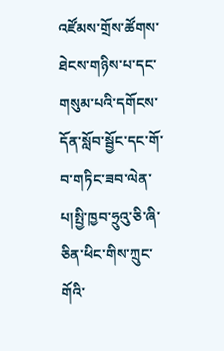འཛོམས་གྲོས་ཚོགས་ཐེངས་གཉིས་པ་དང་གསུམ་པའི་དགོངས་དོན་སློབ་སྦྱོང་དང་གོ་བ་གཏིང་ཟབ་ལེན་པ།སྤྱི་ཁྱབ་ཧྲུའུ་ཅི་ཞི་ཅིན་ཕིང་གིས་ཀྲུང་གོའི་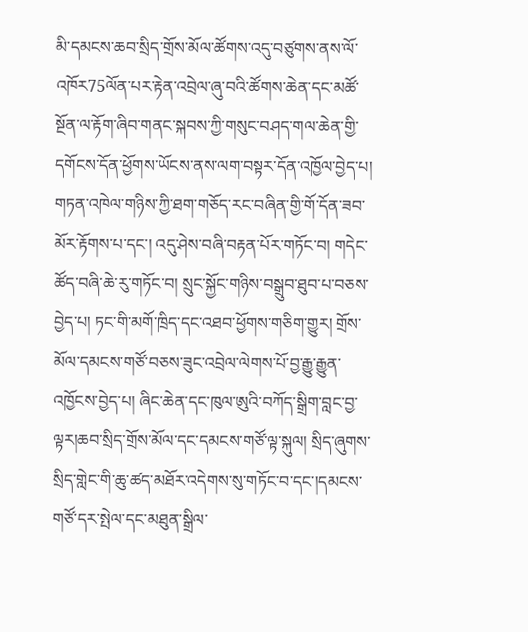མི་དམངས་ཆབ་སྲིད་གྲོས་མོལ་ཚོགས་འདུ་བཙུགས་ནས་ལོ་འཁོར75ལོན་པར་རྟེན་འབྲེལ་ཞུ་བའི་ཚོགས་ཆེན་དང་མཚོ་སྔོན་ལ་རྟོག་ཞིབ་གནང་སྐབས་ཀྱི་གསུང་བཤད་གལ་ཆེན་གྱི་དགོངས་དོན་ཕྱོགས་ཡོངས་ནས་ལག་བསྟར་དོན་འཁྱོལ་བྱེད་པ། གཏན་འཁེལ་གཉིས་ཀྱི་ཐག་གཅོད་རང་བཞིན་གྱི་གོ་དོན་ཟབ་མོར་རྟོགས་པ་དང་། འདུ་ཤེས་བཞི་བརྟན་པོར་གཏོང་བ། གདེང་ཚོད་བཞི་ཆེ་རུ་གཏོང་བ། སྲུང་སྐྱོང་གཉིས་བསྒྲུབ་ཐུབ་པ་བཅས་བྱེད་པ། ཏང་གི་མགོ་ཁྲིད་དང་འཐབ་ཕྱོགས་གཅིག་གྱུར། གྲོས་མོལ་དམངས་གཙོ་བཅས་ཟུང་འབྲེལ་ལེགས་པོ་བྱ་རྒྱུ་རྒྱུན་འཁྱོངས་བྱེད་པ། ཞིང་ཆེན་དང་ཁུལ་ཨུའི་བཀོད་སྒྲིག་བླང་བྱ་ལྟར།ཆབ་སྲིད་གྲོས་མོལ་དང་དམངས་གཙོ་ལྟ་སྐུལ། སྲིད་ཞུགས་སྲིད་གླེང་གི་ཆུ་ཚད་མཐོར་འདེགས་སུ་གཏོང་བ་དང་།དམངས་གཙོ་དར་སྤེལ་དང་མཐུན་སྒྲིལ་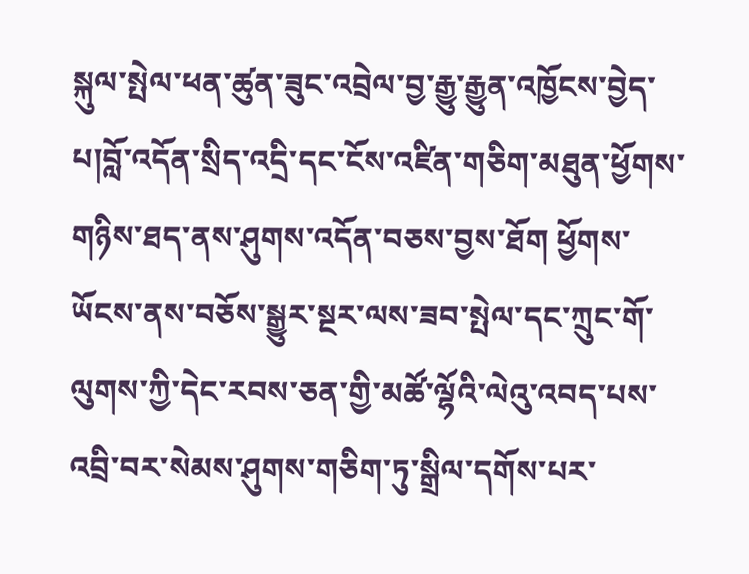སྐུལ་སྤེལ་ཕན་ཚུན་ཟུང་འབྲེལ་བྱ་རྒྱུ་རྒྱུན་འཁྱོངས་བྱེད་པ།བློ་འདོན་སྲིད་འདྲི་དང་ངོས་འཛིན་གཅིག་མཐུན་ཕྱོགས་གཉིས་ཐད་ནས་ཤུགས་འདོན་བཅས་བྱས་ཐོག ཕྱོགས་ཡོངས་ནས་བཅོས་སྒྱུར་སྔར་ལས་ཟབ་སྤེལ་དང་ཀྲུང་གོ་ལུགས་ཀྱི་དེང་རབས་ཅན་གྱི་མཚོ་ལྷོའི་ལེའུ་འབད་པས་འབྲི་བར་སེམས་ཤུགས་གཅིག་ཏུ་སྒྲིལ་དགོས་པར་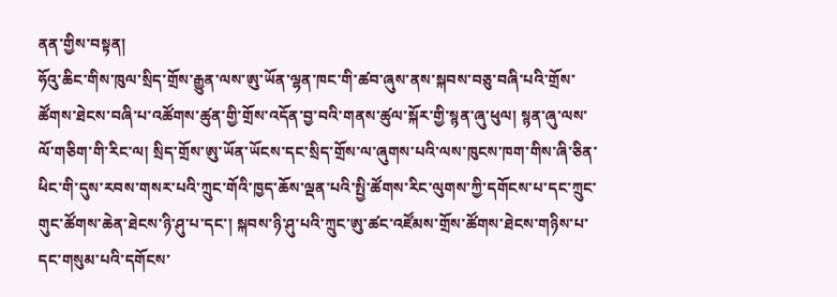ནན་གྱིས་བསྟན།
ཧོའུ་ཆིང་གིས་ཁུལ་སྲིད་གྲོས་རྒྱུན་ལས་ཨུ་ཡོན་ལྷན་ཁང་གི་ཚབ་ཞུས་ནས་སྐབས་བཅུ་བཞི་པའི་གྲོས་ཚོགས་ཐེངས་བཞི་པ་འཚོགས་ཚུན་གྱི་གྲོས་འདོན་བྱ་བའི་གནས་ཚུལ་སྐོར་གྱི་སྙན་ཞུ་ཕུལ། སྙན་ཞུ་ལས་ལོ་གཅིག་གི་རིང་ལ། སྲིད་གྲོས་ཨུ་ཡོན་ཡོངས་དང་སྲིད་གྲོས་ལ་ཞུགས་པའི་ལས་ཁུངས་ཁག་གིས་ཞི་ཅིན་ཕིང་གི་དུས་རབས་གསར་པའི་ཀྲུང་གོའི་ཁྱད་ཆོས་ལྡན་པའི་སྤྱི་ཚོགས་རིང་ལུགས་ཀྱི་དགོངས་པ་དང་ཀྲུང་གུང་ཚོགས་ཆེན་ཐེངས་ཉི་ཤུ་པ་དང་། སྐབས་ཉི་ཤུ་པའི་ཀྲུང་ཨུ་ཚང་འཛོམས་གྲོས་ཚོགས་ཐེངས་གཉིས་པ་དང་གསུམ་པའི་དགོངས་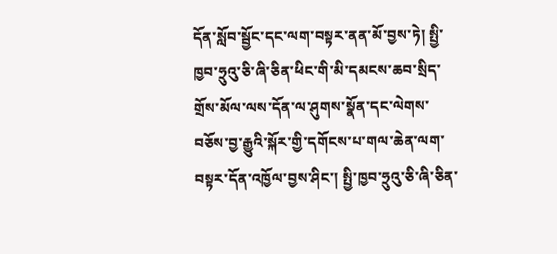དོན་སློབ་སྦྱོང་དང་ལག་བསྟར་ནན་མོ་བྱས་ཏེ། སྤྱི་ཁྱབ་ཧྲུའུ་ཅི་ཞི་ཅིན་ཕིང་གི་མི་དམངས་ཆབ་སྲིད་གྲོས་མོལ་ལས་དོན་ལ་ཤུགས་སྣོན་དང་ལེགས་བཅོས་བྱ་རྒྱུའི་སྐོར་གྱི་དགོངས་པ་གལ་ཆེན་ལག་བསྟར་དོན་འཁྱོལ་བྱས་ཤིང་། སྤྱི་ཁྱབ་ཧྲུའུ་ཅི་ཞི་ཅིན་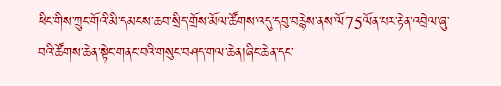ཕིང་གིས་ཀྲུང་གོའི་མི་དམངས་ཆབ་སྲིད་གྲོས་མོལ་ཚོགས་འདུ་དབུ་བརྙེས་ནས་ལོ75ལོན་པར་རྟེན་འབྲེལ་ཞུ་བའི་ཚོགས་ཆེན་སྟེང་གནང་བའི་གསུང་བཤད་གལ་ཆེན།ཞིང་ཆེན་དང་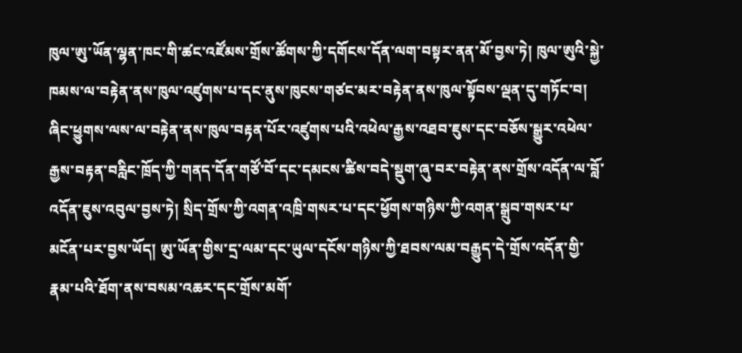ཁུལ་ཨུ་ཡོན་ལྷན་ཁང་གི་ཚང་འཛོམས་གྲོས་ཚོགས་ཀྱི་དགོངས་དོན་ལག་བསྟར་ནན་མོ་བྱས་ཏེ། ཁུལ་ཨུའི་སྐྱེ་ཁམས་ལ་བརྟེན་ནས་ཁུལ་འཛུགས་པ་དང་ནུས་ཁུངས་གཙང་མར་བརྟེན་ནས་ཁུལ་སྟོབས་ལྡན་དུ་གཏོང་བ། ཞིང་ཕྱུགས་ལས་ལ་བརྟེན་ནས་ཁུལ་བརྟན་པོར་འཛུགས་པའི་འཕེལ་རྒྱས་འཐབ་ཇུས་དང་བཅོས་སྒྱུར་འཕེལ་རྒྱས་བརྟན་བརླིང་ཁྲོད་ཀྱི་གནད་དོན་གཙོ་བོ་དང་དམངས་ཚིས་བདེ་སྡུག་ཞུ་བར་བརྟེན་ནས་གྲོས་འདོན་ལ་བློ་འདོན་ཇུས་འབུལ་བྱས་ཏེ། སྲིད་གྲོས་ཀྱི་འགན་འཁྲི་གསར་པ་དང་ཕྱོགས་གཉིས་ཀྱི་འགན་སྒྲུབ་གསར་པ་མངོན་པར་བྱས་ཡོད། ཨུ་ཡོན་གྱིས་དྲ་ལམ་དང་ཡུལ་དངོས་གཉིས་ཀྱི་ཐབས་ལམ་བརྒྱུད་དེ་གྲོས་འདོན་གྱི་རྣམ་པའི་ཐོག་ནས་བསམ་འཆར་དང་གྲོས་མགོ་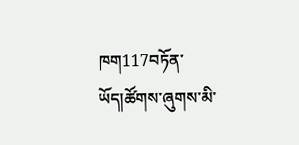ཁག117བཏོན་ཡོད།ཚོགས་ཞུགས་མི་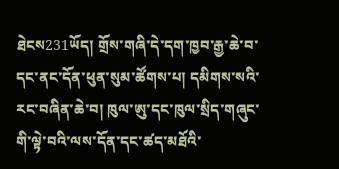ཐེངས231ཡོད། གྲོས་གཞི་དེ་དག་ཁྱབ་རྒྱ་ཆེ་བ་དང་ནང་དོན་ཕུན་སུམ་ཚོགས་པ། དམིགས་སའི་རང་བཞིན་ཆེ་བ། ཁུལ་ཨུ་དང་ཁུལ་སྲིད་གཞུང་གི་ལྟེ་བའི་ལས་དོན་དང་ཚད་མཐོའི་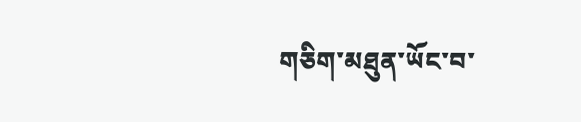གཅིག་མཐུན་ཡོང་བ་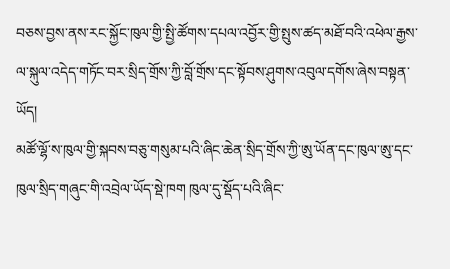བཅས་བྱས་ནས་རང་སྐྱོང་ཁུལ་གྱི་སྤྱི་ཚོགས་དཔལ་འབྱོར་གྱི་སྤུས་ཚད་མཐོ་བའི་འཕེལ་རྒྱས་ལ་སྐུལ་འདེད་གཏོང་བར་སྲིད་གྲོས་ཀྱི་བློ་གྲོས་དང་སྟོབས་ཤུགས་འབུལ་དགོས་ཞེས་བསྟན་ཡོད།
མཚོ་ལྷོ་ས་ཁུལ་གྱི་སྐབས་བཅུ་གསུམ་པའི་ཞིང་ཆེན་སྲིད་གྲོས་ཀྱི་ཨུ་ཡོན་དང་ཁུལ་ཨུ་དང་ཁུལ་སྲིད་གཞུང་གི་འབྲེལ་ཡོད་སྡེ་ཁག ཁུལ་དུ་སྡོད་པའི་ཞིང་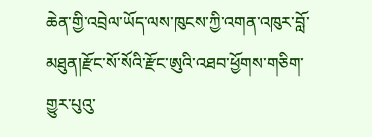ཆེན་གྱི་འབྲེལ་ཡོད་ལས་ཁུངས་ཀྱི་འགན་འཁུར་བློ་མཐུན།རྫོང་སོ་སོའི་རྫོང་ཨུའི་འཐབ་ཕྱོགས་གཅིག་གྱུར་པུའུ་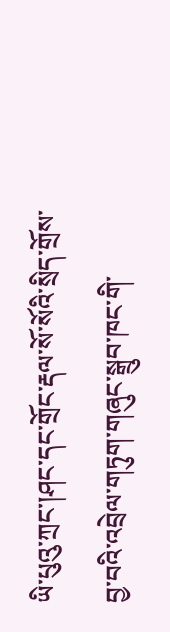ཡི་པུའུ་ཀྲང་།ཤང་དང་གྲོང་རྡལ་སོ་སོའི་སྲིད་གྲོས་བྱ་བའི་འབྲེལ་གཏུག་གཞུང་སྒྲུབ་ཁང་གི་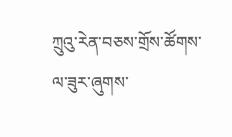ཀྲུའུ་རེན་བཅས་གྲོས་ཚོགས་ལ་ཟུར་ཞུགས་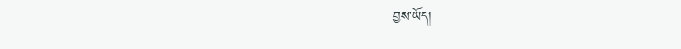བྱས་ཡོད།